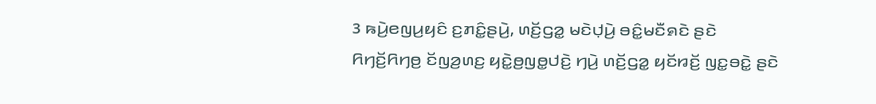3 ꤒꤣꤧ꤬ꤕꤜꤣ꤬ꤟꤢꤨ ꤢ꤬ꤊꤢꤨ꤭ꤔꤣꤧ꤬, ꤛꤢꤩ꤬ꤞꤤ꤭ ꤗꤢꤧꤓ꤫ꤣꤧ꤬ ꤋꤢꤨ꤭ꤗꤢꤪꤎꤢꤧ ꤔꤢꤧ ꤖꤚꤢꤩ꤬ꤖꤚꤥ꤬ ꤢꤩꤜꤤ꤬ꤛꤢ꤬ ꤟꤢꤧ꤭ꤥ꤬ꤜꤥ꤭ꤓꤢꤧ꤬ ꤚꤣꤧ꤬ ꤛꤢꤩ꤬ꤞꤤ꤭ ꤟꤢꤩꤙꤢꤩ꤬ ꤜꤢ꤭ꤋꤢꤧ꤭ ꤔꤢꤧ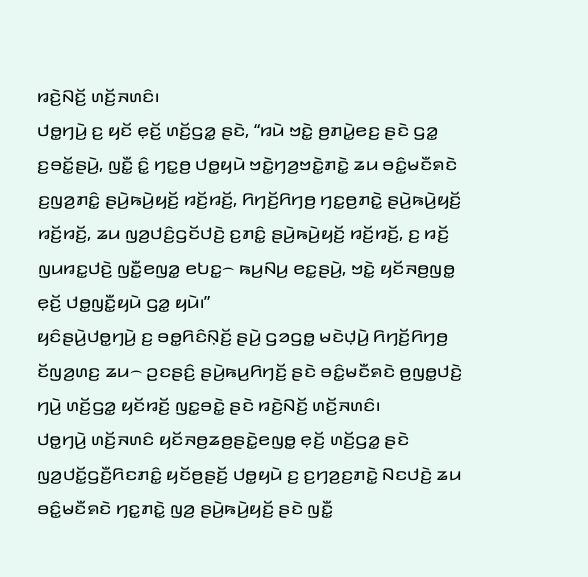ꤙꤢꤧ꤬ꤡꤢꤩ꤬ ꤛꤢꤩ꤬ꤏꤛꤢꤨ꤯
ꤓꤥ꤭ꤚꤣꤧ꤬ ꤢ꤬ ꤟꤢꤩ ꤕ꤫ꤢꤩ꤬ ꤛꤢꤩ꤬ꤞꤤ꤭ ꤔꤢꤧ, “ꤙꤣꤧ ꤠꤢꤧ꤭ ꤥ꤬ꤊꤣꤧ꤭ꤕꤢ꤬ ꤔꤢꤧ ꤞꤤ꤭ ꤢ꤬ꤋꤢꤩ꤭ꤔꤣꤧ꤬, ꤜꤢꤪ꤭ ꤢꤨ꤭ ꤚꤢ꤭ꤥ꤬ ꤓꤥ꤭ꤟꤣꤧ ꤠꤢꤧ꤭ꤚꤤ꤬ꤠꤢꤧ꤭ꤊꤢꤧ꤭ ꤘꤣ ꤋꤢꤨ꤭ꤗꤢꤪꤎꤢꤧ ꤢ꤬ꤜꤤ꤬ꤊꤢꤨ꤭ ꤔꤣꤧ꤬ꤒꤣꤧ꤬ꤟꤢꤩ꤬ ꤙꤢꤩ꤬ꤙꤢꤩ꤬, ꤖꤚꤢꤩ꤬ꤖꤚꤥ꤬ ꤚꤢ꤭ꤥ꤬ꤊꤢꤧ꤭ ꤔꤣꤧ꤬ꤒꤣꤧ꤬ꤟꤢꤩ꤬ ꤙꤢꤩ꤬ꤙꤢꤩ꤬, ꤘꤣ ꤜꤤ꤬ꤓꤢꤨ꤬ꤞꤢꤩꤓꤢꤧ꤬ ꤢ꤬ꤊꤢꤨ꤭ ꤔꤣꤧ꤬ꤒꤣꤧ꤬ꤟꤢꤩ꤬ ꤙꤢꤩ꤬ꤙꤢꤩ꤬, ꤢ꤬ ꤙꤢꤩ꤬ ꤜꤣꤙꤢ꤭ꤓꤢꤧ꤬ ꤜꤢꤪ꤭ꤕꤜꤤ꤭ ꤕꤝꤢ꤭꤮ ꤒꤣ꤬ꤡꤣ꤬ ꤕꤢ꤭ꤔꤣꤧ꤬, ꤠꤢꤧ꤭ ꤟꤢꤩꤏꤥ꤬ꤜꤥ꤭ ꤕ꤫ꤢꤩ꤬ ꤓꤥ꤭ꤜꤢꤪ꤭ꤟꤣꤧ ꤞꤤ꤭ ꤟꤣꤧ꤯”
ꤟꤢꤨꤔꤣꤧ꤬ꤓꤥ꤭ꤚꤣꤧ꤬ ꤢ꤬ ꤋꤥ꤭ꤖꤢꤨꤡ꤫ꤢꤩ꤬ ꤔꤣꤧ꤬ ꤞꤤꤞꤥ꤭ ꤗꤢꤧꤓ꤫ꤣꤧ꤬ ꤖꤚꤢꤩ꤬ꤖꤚꤥ꤬ ꤢꤩꤜꤤ꤬ꤛꤢ꤬ ꤘꤣ꤮ ꤑꤢꤔꤢꤨ꤬ ꤔꤣꤧ꤬ꤒꤣ꤬ꤖꤚꤢꤩ꤬ ꤔꤢꤧ ꤋꤢꤨ꤭ꤗꤢꤪꤎꤢꤧ ꤥ꤬ꤜꤥ꤭ꤓꤢꤧ꤬ ꤚꤣꤧ꤬ ꤛꤢꤩ꤬ꤞꤤ꤭ ꤟꤢꤩꤙꤢꤩ꤬ ꤜꤢ꤭ꤋꤢꤧ꤭ ꤔꤢꤧ ꤙꤢꤧ꤬ꤡꤢꤩ꤬ ꤛꤢꤩ꤬ꤏꤛꤢꤨ꤯
ꤓꤥ꤭ꤚꤣꤧ꤬ ꤛꤢꤩ꤬ꤏꤛꤢꤨ ꤟꤢꤩꤏꤥ꤬ꤘꤥ꤬ꤔꤢꤧ꤭ꤕꤜꤥ꤭ ꤕ꤫ꤢꤩ꤬ ꤛꤢꤩ꤬ꤞꤤ꤭ ꤔꤢꤧ ꤜꤤ꤬ꤓꤢꤩ꤭ꤞꤢꤪ꤬ꤖꤢꤊꤢꤨ꤭ ꤟꤢꤩꤥ꤬ꤔꤢꤩ꤬ ꤓꤥ꤭ꤟꤣꤧ ꤢ꤬ ꤢ꤬ꤚꤤ꤬ꤢ꤬ꤊꤢꤧ꤭ ꤡꤢꤓꤢꤧ꤬ ꤘꤣ ꤋꤢꤨ꤭ꤗꤢꤪꤎꤢꤧ ꤚꤢ꤭ꤊꤢꤧ꤭ ꤜꤤ꤬ ꤔꤣꤧ꤬ꤒꤣꤧ꤬ꤟꤢꤩ꤬ ꤔꤢꤧ ꤜꤢꤪ꤭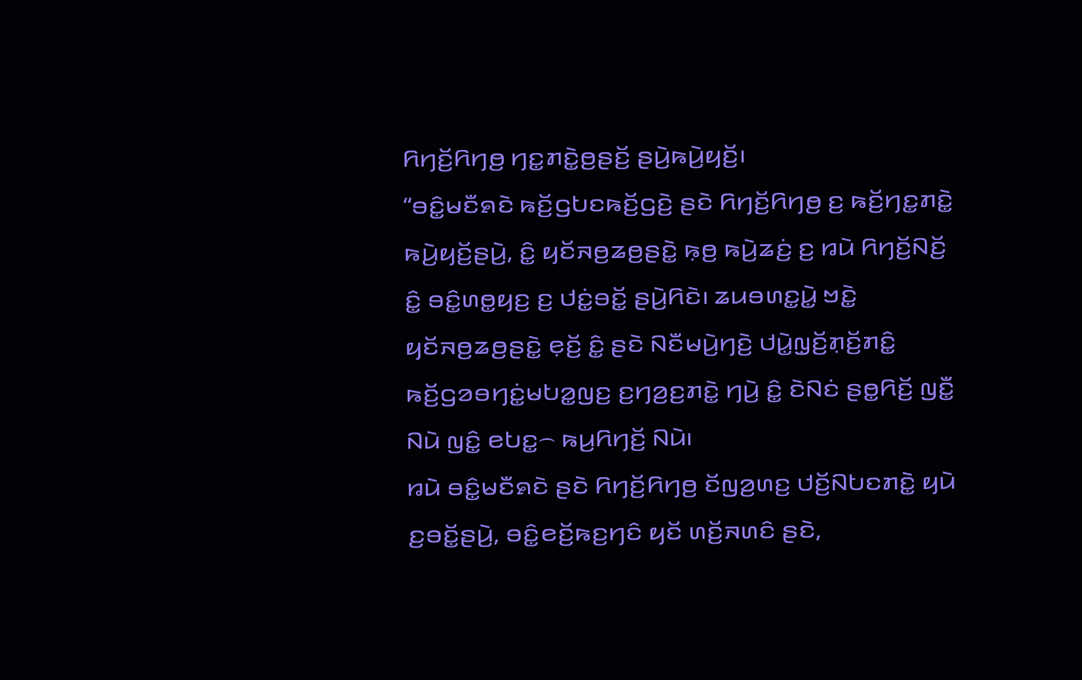ꤖꤚꤢꤩ꤬ꤖꤚꤥ꤬ ꤚꤢ꤭ꤊꤢꤧ꤭ꤥ꤬ꤔꤢꤩ꤬ ꤔꤣꤧ꤬ꤒꤣꤧ꤬ꤟꤢꤩ꤬꤯
“ꤋꤢꤨ꤭ꤗꤢꤪꤎꤢꤧ ꤒꤢꤩ꤬ꤞꤝꤢꤒꤢꤩ꤬ꤞꤢꤧ꤬ ꤔꤢꤧ ꤖꤚꤢꤩ꤬ꤖꤚꤥ꤬ ꤢ꤬ ꤒꤢꤩ꤬ꤚꤢ꤭ꤊꤢꤧ꤭ ꤒꤣꤧ꤬ꤟꤢꤩ꤬ꤔꤣꤧ꤬, ꤢꤨ꤭ ꤟꤢꤩꤏꤥ꤬ꤘꤥ꤬ꤔꤢꤧ꤭ ꤒ꤫ꤥ꤬ ꤒꤣꤧ꤬ꤘꤢꤦ꤬ ꤢ꤬ ꤙꤣꤧ ꤖꤚꤢꤩ꤬ꤡꤢꤩ꤬ ꤢꤨ꤭ ꤋꤢꤨ꤭ꤛꤥ꤭ꤟꤢ꤬ ꤢ꤬ ꤓꤢꤦ꤭ꤋꤢꤩ꤭ ꤔꤣꤧ꤬ꤖꤢꤧ꤯ ꤘꤣꤋꤛꤢ꤭ꤣꤧ꤭ ꤠꤢꤧ꤭ ꤟꤢꤩꤏꤥ꤬ꤘꤥ꤬ꤔꤢꤧ꤭ ꤕ꤫ꤢꤩ꤬ ꤢꤨ꤭ ꤔꤢꤧ ꤡꤢꤪꤗꤣꤧ꤬ꤚꤢꤧ꤬ ꤓꤣꤧ꤭ꤜ꤫ꤢꤩ꤬ꤊ꤫ꤢꤩ꤬ꤊꤢꤨ꤭ ꤒꤢꤩ꤬ꤞꤤꤋꤚꤢꤦ꤭ꤗꤝꤤ꤭ꤜꤢ꤬ ꤢ꤬ꤚꤤ꤬ꤢ꤬ꤊꤢꤧ꤭ ꤚꤣꤧ꤬ ꤢꤨ꤭ ꤢꤧꤡꤢꤦ ꤔꤥ꤭ꤖꤢꤩ꤬ ꤜꤢꤪ꤭ ꤡꤣꤧ ꤜꤢꤨ꤭ ꤕꤝꤢ꤭꤮ ꤒꤣ꤬ꤖꤚꤢꤩ꤬ ꤡꤣꤧ꤯
ꤙꤣꤧ ꤋꤢꤨ꤭ꤗꤢꤪꤎꤢꤧ ꤔꤢꤧ ꤖꤚꤢꤩ꤬ꤖꤚꤥ꤬ ꤢꤩꤜꤤ꤬ꤛꤢ꤬ ꤓꤢꤩ꤬ꤡꤝꤢꤊꤢꤧ꤭ ꤟꤣꤧ ꤢ꤬ꤋꤢꤩ꤭ꤔꤣꤧ꤬, ꤋꤢꤨ꤭ꤕꤢꤩ꤬ꤒꤢ꤬ꤚꤢꤨ ꤟꤢꤩ ꤛꤢꤩ꤬ꤏꤛꤢꤨ ꤔꤢꤧ,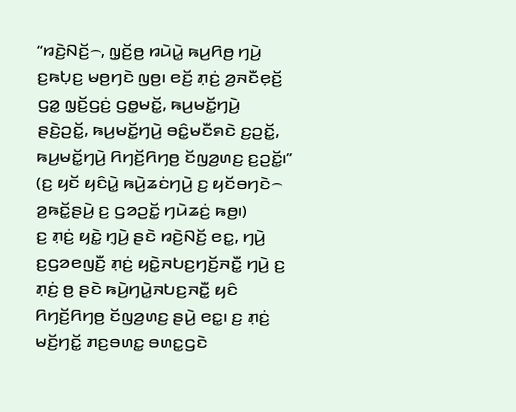“ꤙꤢꤧ꤬ꤡꤢꤩ꤬꤮, ꤜ꤫ꤢꤩ꤬ꤥ꤬ ꤙꤣꤧꤣꤧ꤭ ꤒꤣ꤬ꤖꤥ꤬ ꤚꤣꤧ꤬ ꤢ꤬ꤒꤝ꤫ꤢ꤬ ꤗꤥ꤬ꤚꤢꤧ ꤜꤥ꤬꤯ ꤕꤢꤩ꤬ ꤊ꤫ꤢꤦ꤬ ꤤ꤬ꤏꤢꤪꤕ꤫ꤢꤩ꤬ ꤞꤤ꤭ ꤜ꤫ꤢꤩ꤬ꤞꤢꤦ꤬ ꤞꤥ꤭ꤗꤢꤩ꤭, ꤒꤣ꤬ꤗꤢꤩ꤭ꤚꤣꤧ꤬ ꤔꤢꤧ꤬ꤑꤢꤩ꤭, ꤒꤣ꤬ꤗꤢꤩ꤭ꤚꤣꤧ꤬ ꤋꤢꤨ꤭ꤗꤢꤪꤎꤢꤧ ꤢ꤬ꤑꤢꤩ꤭, ꤒꤣ꤬ꤗꤢꤩ꤭ꤚꤣꤧ꤬ ꤖꤚꤢꤩ꤬ꤖꤚꤥ꤬ ꤢꤩꤜꤤ꤬ꤛꤢ꤬ ꤢ꤬ꤑꤢꤩ꤭꤯” (ꤢ꤬ ꤟꤢꤩ ꤟꤢꤨꤣꤧ꤭ ꤒꤣꤧ꤬ꤘꤢꤦꤚꤣꤧ꤬ ꤢ꤬ ꤟꤢꤩꤋꤚꤢꤧ꤮ ꤤ꤬ꤒꤢꤩ꤭ꤔꤣꤧ꤬ ꤢ꤬ ꤞꤤꤑꤢꤩ꤭ ꤚꤣꤧꤘꤢꤦ꤬ ꤒꤥ꤬꤯)
ꤢ꤬ ꤊ꤫ꤢꤦ꤬ ꤟꤢꤧ꤭ ꤚ꤫ꤣꤧ꤬ ꤔꤢꤧ ꤙꤢꤧ꤬ꤡꤢꤩ꤬ ꤕꤢ꤭, ꤚꤣꤧ꤬ ꤢ꤬ꤞꤤꤕꤜꤢꤪ꤬ ꤊ꤫ꤢꤦ꤬ ꤟꤢꤧ꤭ꤏꤝꤢ꤬ꤚꤢꤩ꤬ꤏꤢꤪ꤭ ꤚꤣꤧ꤬ ꤢ꤬ ꤊ꤫ꤢꤦ꤬ ꤥ꤬ ꤔꤢꤧ ꤒꤣꤧ꤬ꤚꤣꤧ꤭ꤏꤝꤢ꤬ꤏꤢꤪ꤭ ꤟꤢꤨ ꤖꤚꤢꤩ꤬ꤖꤚꤥ꤬ ꤢꤩꤜꤤ꤬ꤛꤢ꤬ ꤔꤣꤧ꤬ ꤕꤢ꤭꤯ ꤢ꤬ ꤊ꤫ꤢꤦ꤬ ꤗꤢꤩ꤬ꤚꤢꤩ꤭ ꤊꤢ꤬ꤋꤛꤢ꤭ ꤋꤛꤢ꤭ꤞꤢꤧ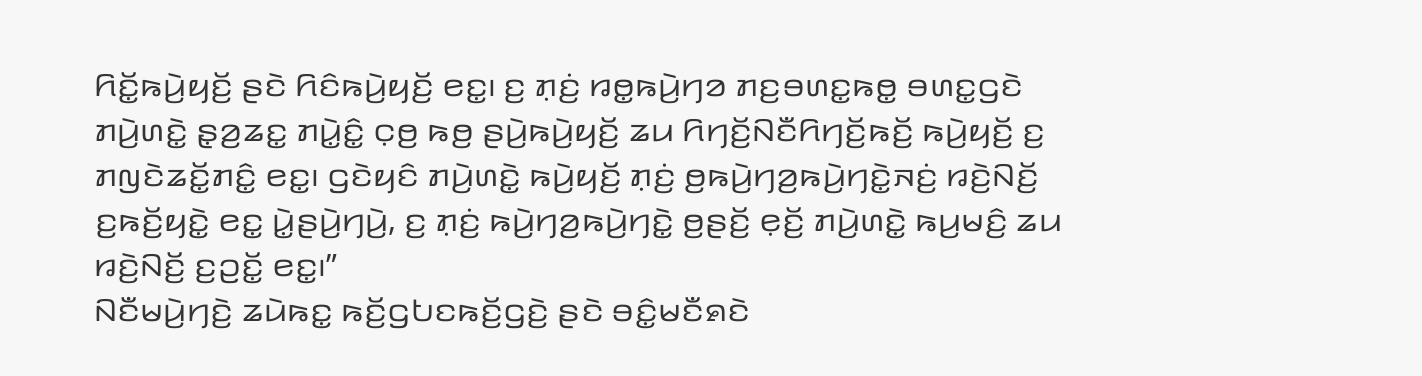ꤖꤢꤩ꤭ꤒꤣꤧ꤬ꤟꤢꤩ꤬ ꤔꤢꤧ ꤖꤢꤨꤒꤣꤧ꤬ꤟꤢꤩ꤬ ꤕꤢ꤭꤯ ꤢ꤬ ꤊ꤫ꤢꤦ꤬ ꤙꤥ꤭ꤒꤣꤧ꤬ꤚꤤ ꤊꤢ꤬ꤋꤛꤢ꤭ꤒꤥ꤭ ꤋꤛꤢ꤭ꤞꤢꤧ ꤊꤣꤧ꤬ꤛꤢꤧ꤭ ꤔ꤫ꤤ꤬ꤘꤢ꤭ ꤊꤣꤧ꤭ꤢꤨ꤭ ꤍ꤫ꤥ꤬ ꤒꤥ꤬ ꤔꤣꤧ꤬ꤒꤣꤧ꤬ꤟꤢꤩ꤬ ꤘꤣ ꤖꤚꤢꤩ꤬ꤡꤢꤪꤖꤚꤢꤩ꤬ꤒꤢꤩ꤬ ꤒꤣꤧ꤬ꤟꤢꤩ꤬ ꤢ꤬ ꤊꤜꤢꤧꤘꤢꤩ꤭ꤊꤢꤨ꤭ ꤕꤢ꤭꤯ ꤞꤢꤧꤟꤢꤨ ꤊꤣꤧ꤬ꤛꤢꤧ꤭ ꤒꤣꤧ꤬ꤟꤢꤩ꤬ ꤊ꤫ꤢꤦ꤬ ꤥ꤬ꤒꤣꤧ꤬ꤚꤤ꤬ꤒꤣꤧ꤬ꤚꤢꤧ꤭ꤏꤢꤦ꤬ ꤙꤢꤧ꤬ꤡꤢꤩ꤬ ꤢ꤬ꤒꤢꤩ꤬ꤟꤢꤧ꤭ ꤕꤢ꤭ ꤣꤧ꤭ꤔꤣꤧ꤬ꤚꤣꤧ꤬, ꤢ꤬ ꤊ꤫ꤢꤦ꤬ ꤒꤣꤧ꤬ꤚꤤ꤬ꤒꤣꤧ꤬ꤚꤢꤧ꤭ ꤥ꤬ꤔꤢꤩ꤬ ꤕ꤫ꤢꤩ꤬ ꤊꤣꤧ꤬ꤛꤢꤧ꤭ ꤒꤣ꤬ꤗꤢꤨ꤬ ꤘꤣ ꤙꤢꤧ꤬ꤡꤢꤩ꤬ ꤢ꤬ꤑꤢꤩ꤭ ꤕꤢ꤭꤯”
ꤡꤢꤪꤗꤣꤧ꤬ꤚꤢꤧ꤬ ꤘꤣꤧꤒꤢ꤭ ꤒꤢꤩ꤬ꤞꤝꤢꤒꤢꤩ꤬ꤞꤢꤧ꤬ ꤔꤢꤧ ꤋꤢꤨ꤭ꤗꤢꤪꤎꤢꤧ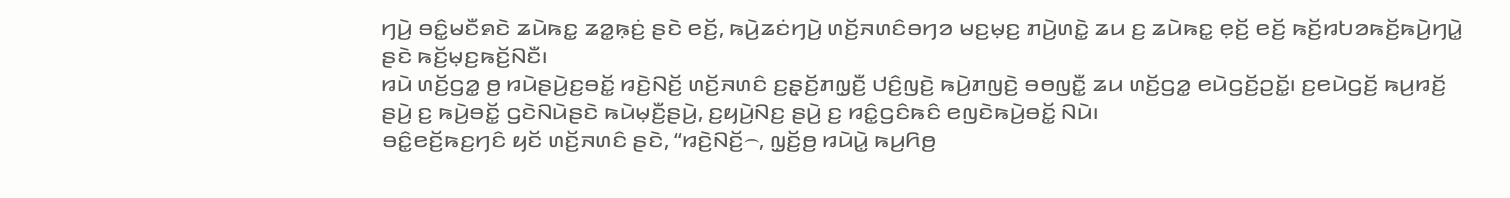ꤚꤣꤧ꤬ ꤋꤢꤨ꤭ꤗꤢꤪꤎꤢꤧ ꤘꤣꤧꤒꤢ꤭ ꤘꤤ꤭ꤒ꤫ꤢꤦ꤬ ꤔꤢꤧ ꤕꤢꤩ꤬, ꤒꤣꤧ꤬ꤘꤢꤦꤚꤣꤧ꤬ ꤛꤢꤩ꤬ꤏꤛꤢꤨꤋꤚꤤ ꤗꤢ꤬ꤗ꤫ꤢ꤬ ꤊꤣꤧ꤬ꤛꤢꤧ꤭ ꤘꤣ ꤢ꤬ ꤘꤣꤧꤒꤢ꤭ ꤕ꤫ꤢꤩ꤬ ꤕꤢꤩ꤬ ꤒꤢꤩ꤬ꤙꤝꤤꤒꤢꤩ꤬ꤒꤣꤧ꤬ꤚꤣꤧ꤭ ꤔꤢꤧ ꤒꤢꤩ꤬ꤗ꤫ꤢ꤬ꤒꤢꤩ꤬ꤡꤢꤪ꤯
ꤙꤣꤧ ꤛꤢꤩ꤬ꤞꤤ꤭ ꤥ꤬ ꤙꤣꤧꤔꤣꤧ꤬ꤢ꤬ꤋꤢꤩ꤭ ꤙꤢꤧ꤬ꤡꤢꤩ꤬ ꤛꤢꤩ꤬ꤏꤛꤢꤨ ꤢ꤬ꤔ꤫ꤢꤩ꤬ꤊꤜ꤫ꤢꤪ꤬ ꤓꤢꤨ꤬ꤜꤢꤧ꤬ ꤒꤣꤧ꤬ꤊꤜꤢꤧ꤬ ꤋꤥꤜꤢꤪ꤭ ꤘꤣ ꤛꤢꤩ꤬ꤞꤤ꤭ ꤕꤣꤧꤞꤢꤩ꤬ꤑꤢꤩ꤭꤯ ꤢ꤬ꤕꤣꤧꤞꤢꤩ꤬ ꤒꤣ꤬ꤙꤢꤩ꤬ ꤔꤣꤧ꤬ ꤢ꤬ ꤒꤣꤧ꤬ꤋꤢꤩ꤭ ꤞꤢꤧꤡꤣꤧꤔꤢꤧ ꤒꤣꤧꤗ꤫ꤢꤪ꤬ꤔꤣꤧ꤬, ꤢ꤬ꤟꤣꤧ꤬ꤡꤢ꤬ ꤔꤣꤧ꤬ ꤢ꤬ ꤙꤢꤨ꤭ꤞꤢꤨꤒꤢꤨ ꤕꤜꤢꤧꤒꤣꤧ꤬ꤋꤢꤩ꤭ ꤡꤣꤧ꤯
ꤋꤢꤨ꤭ꤕꤢꤩ꤬ꤒꤢ꤬ꤚꤢꤨ ꤟꤢꤩ ꤛꤢꤩ꤬ꤏꤛꤢꤨ ꤔꤢꤧ, “ꤙꤢꤧ꤬ꤡꤢꤩ꤬꤮, ꤜ꤫ꤢꤩ꤬ꤥ꤬ ꤙꤣꤧꤣꤧ꤭ ꤒꤣ꤬ꤖꤥ꤬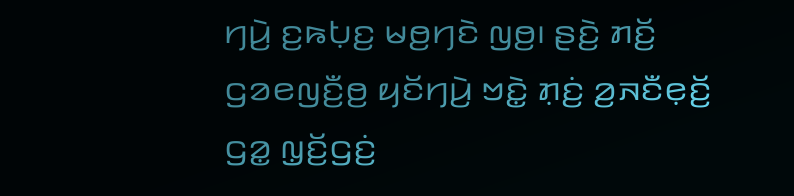ꤚꤣꤧ꤬ ꤢ꤬ꤒꤝ꤫ꤢ꤬ ꤗꤥ꤬ꤚꤢꤧ ꤜꤥ꤬꤯ ꤔꤢꤧ꤬ ꤊꤢꤩ꤬ ꤞꤤꤕꤜꤢꤪ꤬ꤥ꤬ ꤟꤢꤩꤚꤣꤧ꤬ ꤠꤢꤧ꤭ ꤊ꤫ꤢꤦ꤬ ꤤ꤬ꤏꤢꤪꤕ꤫ꤢꤩ꤬ ꤞꤤ꤭ ꤜ꤫ꤢꤩ꤬ꤞꤢꤦ꤬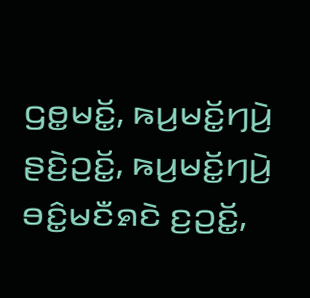ꤞꤥ꤭ꤗꤢꤩ꤭, ꤒꤣ꤬ꤗꤢꤩ꤭ꤚꤣꤧ꤬ ꤔꤢꤧ꤬ꤑꤢꤩ꤭, ꤒꤣ꤬ꤗꤢꤩ꤭ꤚꤣꤧ꤬ ꤋꤢꤨ꤭ꤗꤢꤪꤎꤢꤧ ꤢ꤬ꤑꤢꤩ꤭,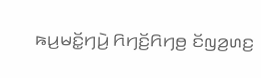ꤒꤣ꤬ꤗꤢꤩ꤭ꤚꤣꤧ꤬ ꤖꤚꤢꤩ꤬ꤖꤚꤥ꤬ ꤢꤩꤜꤤ꤬ꤛꤢ꤬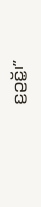ꤢ꤬ꤑꤢꤩ꤭꤯”